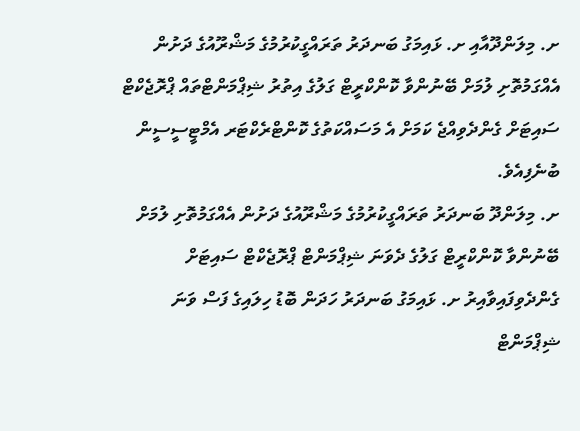ށ. މިލަންދޫއާއި ށ. ޅައިމަގު ބަނދަރު ތަރައްގީކުރުމުގެ މަޝްރޫއުގެ ދަށުން އެއްގަމުތޮށި ލުމަށް ބޭނުންވާ ކޮންކްރީޓް ގަލުގެ އިތުރު ޝިޕްމަންޓްތައް ޕްރޮޖެކްޓް ސައިޓަށް ގެންދެވިއްޖެ ކަމަށް އެ މަސައްކަތުގެ ކޮންޓްރެކްޓަރ އެމްޓީސީސީން ބުނެފިއެވެ.
ށ. މިލަންދޫ ބަނދަރު ތަރައްގީކުރުމުގެ މަޝްރޫއުގެ ދަށުން އެއްގަމުތޮށި ލުމަށް ބޭނުންވާ ކޮންކްރީޓް ގަލުގެ ދެވަނަ ޝިޕްމަންޓް ޕްރޮޖެކްޓް ސައިޓަށް ގެންދެވިފައިވާއިރު ށ. ޅައިމަގު ބަނދަރު ހަދަން ބޮޑު ހިލައިގެ ފަސް ވަނަ ޝިޕްމަންޓް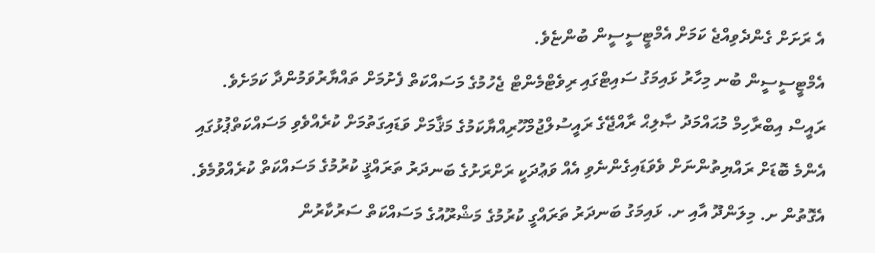އެ ރަށަށް ގެންދެވިއްޖެ ކަމަށް އެމްޓީސީސީން ބުންޏެވެ.
އެމްޓީސީސީން ބުނ މިހާރު ޅައިމަގު ސައިޓްގައި ރިވެޓްމެންޓް ޖެހުމުގެ މަސައްކަތް ފެށުމަށް ތައްޔާރުވަމުންދާ ކަމަށެވެ.
ރައީސް އިބްރާހިމް މުޙައްމަދު ޞާލިޙް ރާއްޖޭގެ ރައީސުލްޖުމްހޫރިއްޔާކަމުގެ މަޤާމަށް ވަޑައިގަތުމަށް ކުރެއްވެވި މަސައްކަތްޕުޅުގައި އެންމެ ބޮޑަށް ރައްޔިތުންނަށް ވެވަޑައިގެންނެވި އެއް ވަޢުދަކީ ރަށްރަށުގެ ބަނދަރު ތަރައްޤީ ކުރުމުގެ މަސައްކަތް ކުރެއްވުމެވެ. އެގޮތުން ށ. މިލަންދޫ އާއި ށ. ޅައިމަގު ބަނދަރު ތަރައްގީ ކުރުމުގެ މަޝްރޫއުގެ މަސައްކަތް ސަރުކާރުން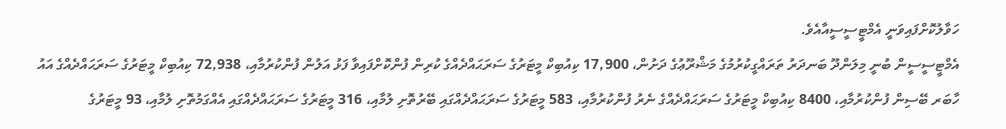ހަވާލުކޮށްފައިވަނީ އެމްޓީސީސީއާއެވެ.
އެމްޓީސީސީން ބުނީ މިލަންދޫ ބަނދަރު ތަރައްގީކުރުމުގެ މަޝްރޫޢުގެ ދަށުން، 17,900 ކިއުބިކް މީޓަރުގެ ސަރަޙައްދެއްގެ ކުރިން ފުންކޮށްފައިވާ ފަޅު އަލުން ފުންކުރުމާއި، 72,938 ކިއުބިކް މީޓަރުގެ ސަރަޙައްދެއްގެ އައު ހާބަރ ބޭސިން ފުންކުރުމާއި، 8400 ކިއުބިކް މީޓަރުގެ ސަރަޙައްދެއްގެ ނެރު ފުންކުރުމާއި، 583 މީޓަރުގެ ސަރަޙައްދެއްގައި ބޭރުތޮށި ލުމާއި، 316 މީޓަރުގެ ސަރަޙައްދެއްގައި އެއްގަމުތޮށި ލުމާއި، 93 މީޓަރުގެ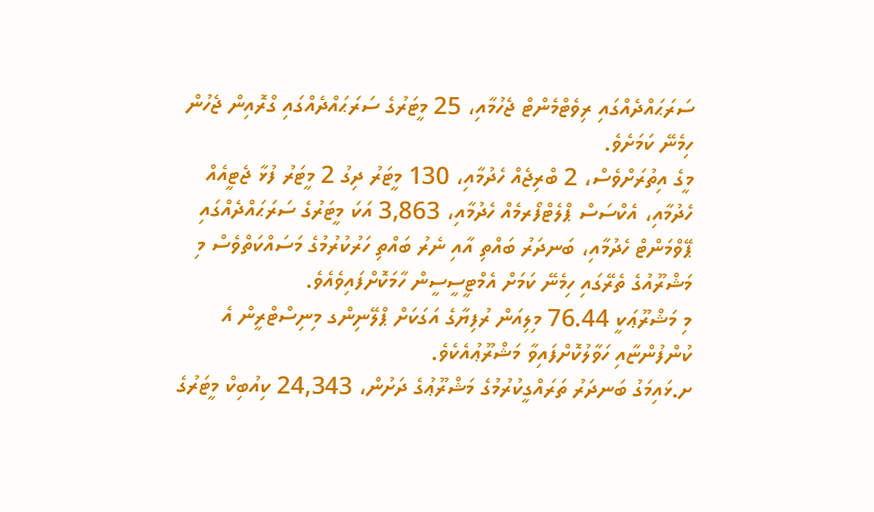ސަރަޙައްދެއްގައި ރިވެޓްމެންޓް ޖެހުމާއި، 25 މީޓަރުގެ ސަރަޙައްދެއްގައި ގްރޮއިން ޖެހުން ހިމެނޭ ކަމަށެވެ.
މީގެ އިތުރަށްވެސް، 2 ބްރިޖެއް ހެދުމާއި، 130 މީޓަރު ދިގު 2 މީޓަރު ފުޅާ ޖެޓީއެއް ހެދުމާއި، އެކްސަސް ޕްލެޓްފޯރމެއް ހެދުމާއި، 3,863 އަކަ މީޓަރުގެ ސަރަޙައްދެއްގައި ޕޭވްމަންޓް ހެދުމާއި، ބަނދަރު ބައްތި އާއި ނެރު ބައްތި ހަރުކުރުމުގެ މަސައްކަތްވެސް މި މަޝްރޫއުގެ ތެރޭގައި ހިމެނޭ ކަމަށް އެމްޓީސީސީން ހާމަކޮށްފައިވެއެވެ.
މި މަޝްރޫޢަކީ 76.44 މިލިއަން ރުފިޔާގެ އަގަކަށް ޕްލޭނިންގ މިނިސްޓްރީން އެ ކުންފުންޏާއި ހަވާލުކޮށްފައިވާ މަޝްރޫޢުއެކެވެ.
ށ.ޅައިމަގު ބަނދަރު ތަރައްގީކުރުމުގެ މަޝްރޫޢުގެ ދަށުން، 24,343 ކިއުބިކް މީޓަރުގެ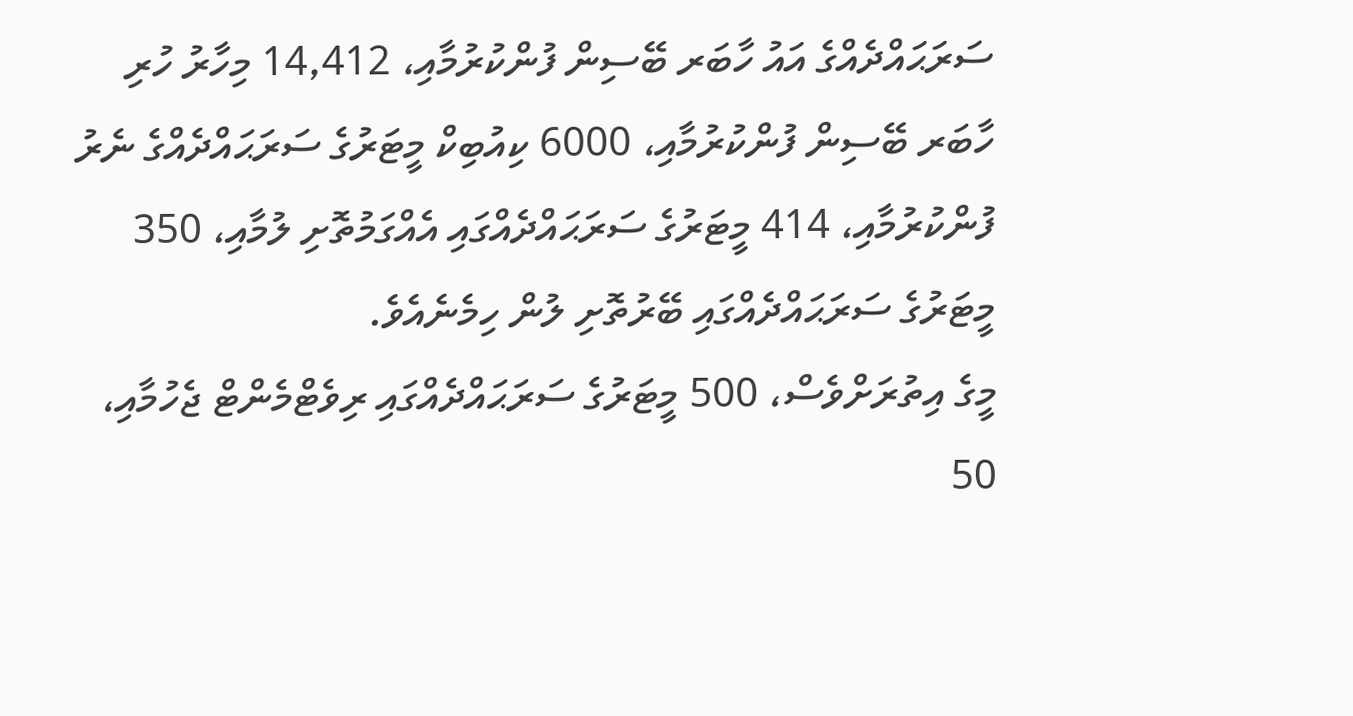ސަރަޙައްދެއްގެ އައު ހާބަރ ބޭސިން ފުންކުރުމާއި، 14,412 މިހާރު ހުރި ހާބަރ ބޭސިން ފުންކުރުމާއި، 6000 ކިއުބިކް މީޓަރުގެ ސަރަޙައްދެއްގެ ނެރު ފުންކުރުމާއި، 414 މީޓަރުގެ ސަރަޙައްދެއްގައި އެއްގަމުތޮށި ލުމާއި، 350 މީޓަރުގެ ސަރަޙައްދެއްގައި ބޭރުތޮށި ލުން ހިމެނެއެވެ.
މީގެ އިތުރަށްވެސް، 500 މީޓަރުގެ ސަރަޙައްދެއްގައި ރިވެޓްމެންޓް ޖެހުމާއި، 50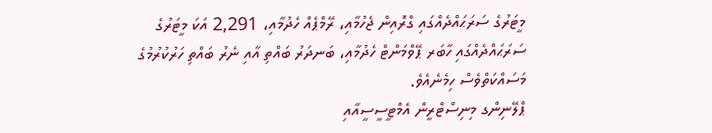މީޓަރުގެ ސަރަޙައްދެއްގައި ގްރޮއިން ޖެހުމާއި، ރޭމްޕެއް ހެދުމާއި، 2,291 އަކަ މީޓަރުގެ ސަރަޙައްދެއްގައި ހާބަރ ޕޭވްމަންޓް ހެދުމާއި، ބަނދަރު ބައްތި އާއި ނެރު ބައްތި ހަރުކުރުމުގެ މަސައްކަތްވެސް ހިމެނެއެވެ.
ޕްލޭނިންގ މިނިސްޓްރީން އެމްޓީސީސީއާއި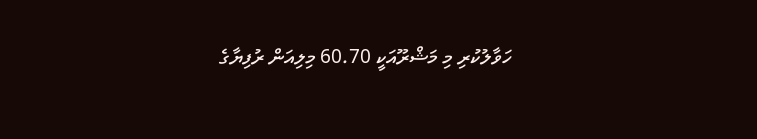ހަވާލުކުރި މި މަޝްރޫއަކީ 60.70 މިލިއަން ރުފިޔާގެ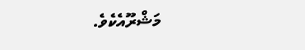މަޝްރޫއެކެވެ.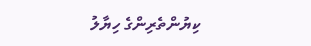ކިޔުންތެރިންގެ ހިޔާލު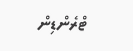ޓްރެންޑިން